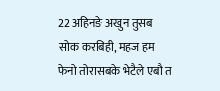22 अहिनङे अखुन तुसब सोक करबिही, महज हम फेनो तोरासबके भेटैले एबौ त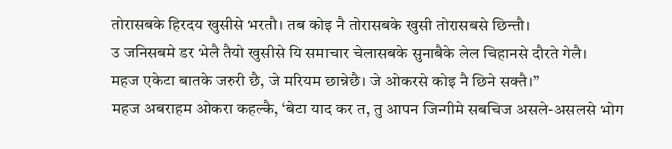तोरासबके हिरदय खुसीसे भरतौ। तब कोइ नै तोरासबके खुसी तोरासबसे छिन्तौ।
उ जनिसबमे डर भेलै तैयो खुसीसे यि समाचार चेलासबके सुनाबैके लेल चिहानसे दौरते गेलै।
महज एकेटा बातके जरुरी छै, जे मरियम छान्नेछै। जे ओकरसे कोइ नै छिने सक्तै।”
महज अबराहम ओकरा कहल्कै, ‘बेटा याद कर त, तु आपन जिन्गीमे सबचिज असले-असलसे भोग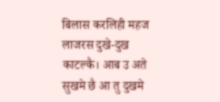बिलास करलिही महज लाजरस दुखे-दुख काटल्कै। आब उ अते सुखमे छै आ तु दुखमे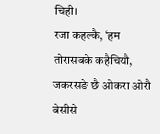चिही।
रजा कहल्कै, ‘हम तोरासबके कहैचियौ, जकरसङे छै ओकरा ओरौ बेसीसे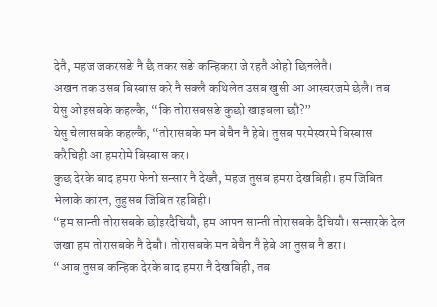देतै, महज जकरसङे नै छै तकर सङे कन्हिकरा जे रहतै ओहो छिनलेतै।
अखन तक उसब बिस्बास करे नै सक्लै कथिलेत उसब खुसी आ आस्चरजमे छेलै। तब येसु ओइसबके कहल्कै, “कि तोरासबसङे कुछो खाइबला छौ?”
येसु चेलासबके कहल्कै, “तोरासबके मन बेचैन नै हेबे। तुसब परमेस्वरमे बिस्बास करैचिही आ हमरोमे बिस्बास कर।
कुछ देरके बाद हमरा फेनो सन्सार नै देख्तै, महज तुसब हमरा देखबिही। हम जिबित भेलाके कारन, तुहुसब जिबित रहबिही।
“हम सान्ती तोरासबके छोइरदैचियौ, हम आपन सान्ती तोरासबके दैचियौ। सन्सारके देल जखा हम तोरासबके नै देबौ। तोरासबके मन बेचैन नै हेबे आ तुसब नै डरा।
“आब तुसब कन्हिक देरके बाद हमरा नै देखबिही, तब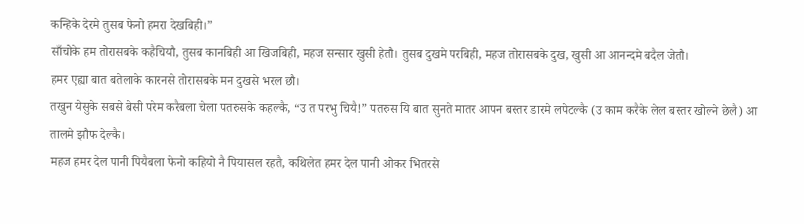कन्हिके देरमे तुसब फेनो हमरा देखबिही।”
साँचोके हम तोरासबके कहैचियौ, तुसब कानबिही आ खिजबिही, महज सन्सार खुसी हेतौ। तुसब दुखमे परबिही, महज तोरासबके दुख, खुसी आ आनन्दमे बदैल जेतौ।
हमर एह्या बात बतेलाके कारनसे तोरासबके मन दुखसे भरल छौ।
तखुन येसुके सबसे बेसी परेम करैबला चेला पतरुसके कहल्कै, “उ त परभु चियै!” पतरुस यि बात सुनते मातर आपन बस्तर डारमे लपेटल्कै (उ काम करैके लेल बस्तर खोल्ने छेलै) आ तालमे झौफ देल्कै।
महज हमर देल पानी पियैबला फेनो कहियो नै पियासल रहतै, कथिलेत हमर देल पानी ओकर भितरसे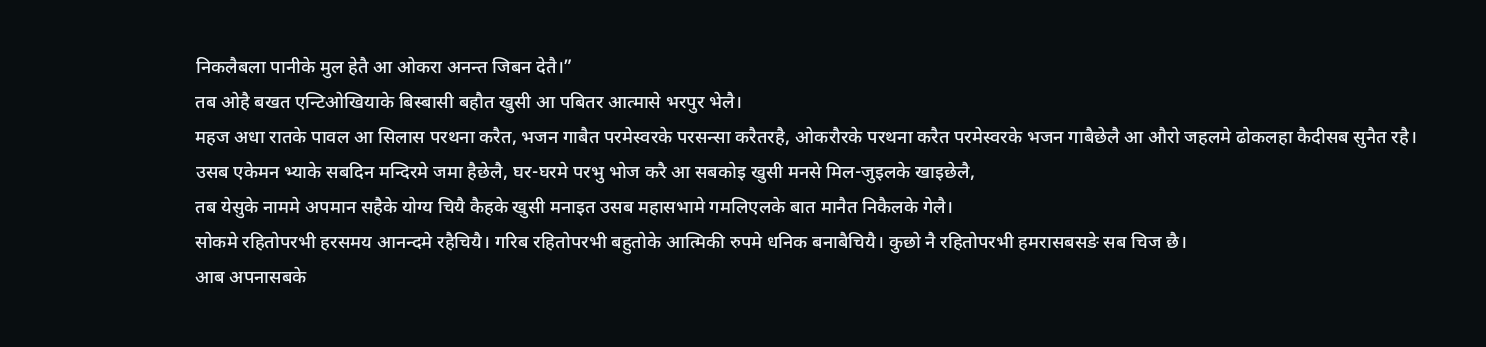निकलैबला पानीके मुल हेतै आ ओकरा अनन्त जिबन देतै।”
तब ओहै बखत एन्टिओखियाके बिस्बासी बहौत खुसी आ पबितर आत्मासे भरपुर भेलै।
महज अधा रातके पावल आ सिलास परथना करैत, भजन गाबैत परमेस्वरके परसन्सा करैतरहै, ओकरौरके परथना करैत परमेस्वरके भजन गाबैछेलै आ औरो जहलमे ढोकलहा कैदीसब सुनैत रहै।
उसब एकेमन भ्याके सबदिन मन्दिरमे जमा हैछेलै, घर-घरमे परभु भोज करै आ सबकोइ खुसी मनसे मिल-जुइलके खाइछेलै,
तब येसुके नाममे अपमान सहैके योग्य चियै कैहके खुसी मनाइत उसब महासभामे गमलिएलके बात मानैत निकैलके गेलै।
सोकमे रहितोपरभी हरसमय आनन्दमे रहैचियै। गरिब रहितोपरभी बहुतोके आत्मिकी रुपमे धनिक बनाबैचियै। कुछो नै रहितोपरभी हमरासबसङे सब चिज छै।
आब अपनासबके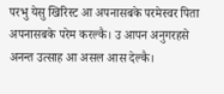परभु येसु खिरिस्ट आ अपनासबके परमेस्वर पिता अपनासबके परेम करल्कै। उ आपन अनुगरहसे अनन्त उत्साह आ असल आस देल्कै।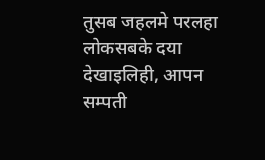तुसब जहलमे परलहा लोकसबके दया देखाइलिही, आपन सम्पती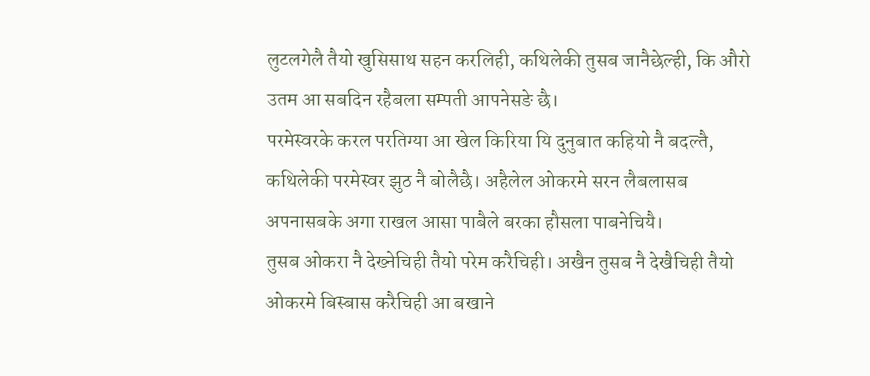लुटलगेलै तैयो खुसिसाथ सहन करलिही, कथिलेकी तुसब जानैछेल्ही, कि औरो उतम आ सबदिन रहैबला सम्पती आपनेसङे छै।
परमेस्वरके करल परतिग्या आ खेल किरिया यि दुनुबात कहियो नै बदल्तै, कथिलेकी परमेस्वर झुठ नै बोलैछै। अहैलेल ओकरमे सरन लैबलासब अपनासबके अगा राखल आसा पाबैले बरका हौसला पाबनेचियै।
तुसब ओकरा नै देख्नेचिही तैयो परेम करैचिही। अखैन तुसब नै देखैचिही तैयो ओकरमे बिस्बास करैचिही आ बखाने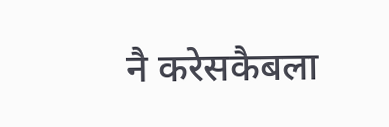नै करेसकैबला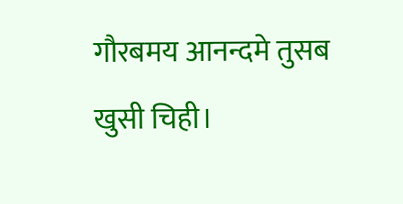गौरबमय आनन्दमे तुसब खुसी चिही।